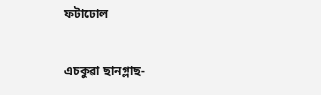ফটাঢোল

এচকুৱা ছানগ্লাছ-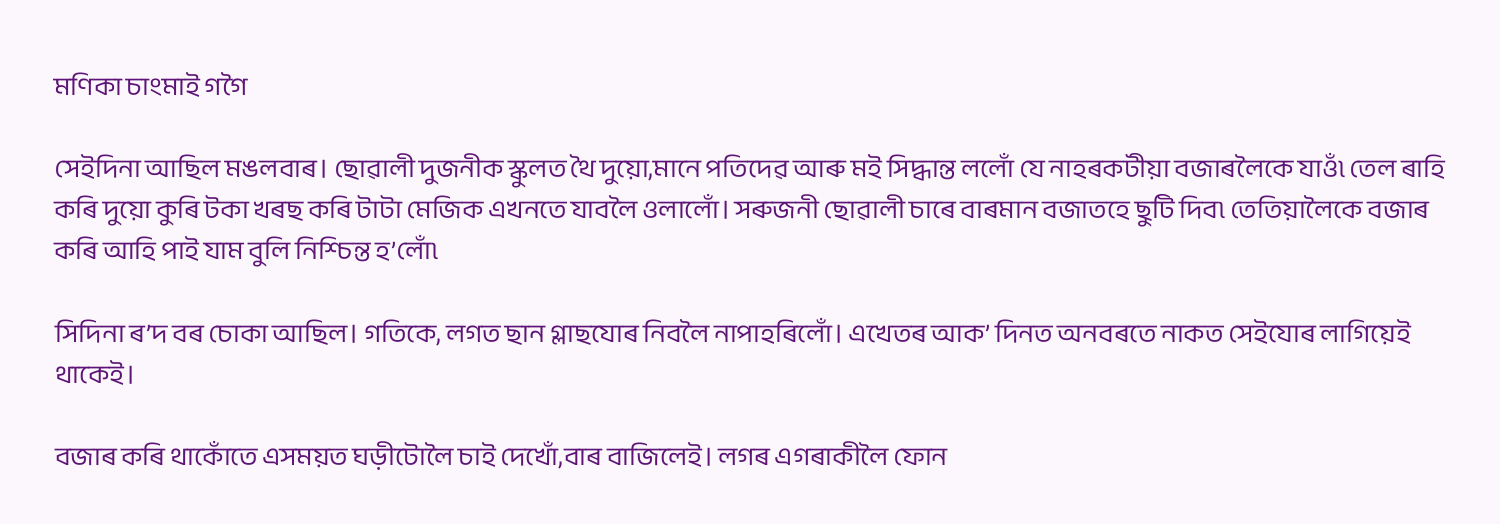মণিকা চাংমাই গগৈ

সেইদিনা আছিল মঙলবাৰ। ছোৱালী দুজনীক স্কুলত থৈ দুয়ো,মানে পতিদেৱ আৰু মই সিদ্ধান্ত ললোঁ যে নাহৰকটীয়া বজাৰলৈকে যাওঁ৷ তেল ৰাহি কৰি দুয়ো কুৰি টকা খৰছ কৰি টাটা মেজিক এখনতে যাবলৈ ওলালোঁ। সৰুজনী ছোৱালী চাৰে বাৰমান বজাতহে ছুটি দিব৷ তেতিয়ালৈকে বজাৰ কৰি আহি পাই যাম বুলি নিশ্চিন্ত হ’লোঁ৷

সিদিনা ৰ’দ বৰ চোকা আছিল। গতিকে, লগত ছান গ্লাছযোৰ নিবলৈ নাপাহৰিলোঁ। এখেতৰ আক’ দিনত অনবৰতে নাকত সেইযোৰ লাগিয়েই থাকেই।

বজাৰ কৰি থাকোঁতে এসময়ত ঘড়ীটোলৈ চাই দেখোঁ,বাৰ বাজিলেই। লগৰ এগৰাকীলৈ ফোন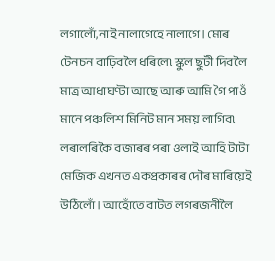লগালোঁ,নাই নালাগেহে নালাগে। মোৰ টেনচন বাঢ়িবলৈ ধৰিলে৷ স্কুল ছুটী দিবলৈ মাত্ৰ আধাঘণ্টা আছে আৰু আমি গৈ পাওঁ মানে পঞ্চলিশ মিনিট মান সময় লাগিব৷ লৰালৰিকৈ বজাৰৰ পৰা ওলাই আহি টাটা মেজিক এখনত একপ্ৰকাৰৰ দৌৰ মাৰিয়েই উঠিলোঁ। আহোঁতে বাটত লগৰজনীলৈ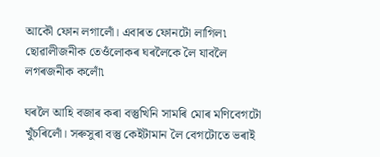আকৌ ফোন লগালোঁ। এবাৰত ফোনটো লাগিল৷ ছোৱালীজনীক তেওঁলোকৰ ঘৰলৈকে লৈ যাবলৈ লগৰজনীক কলোঁ৷

ঘৰলৈ আহি বজাৰ কৰা বস্তুখিনি সামৰি মোৰ মণিবেগটো খুঁচৰিলোঁ। সৰুসুৰা বস্তু কেইটামান লৈ বেগটোতে ভৰাই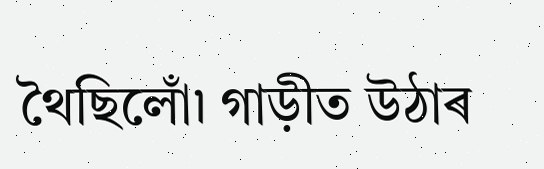থৈছিলোঁ৷ গাড়ীত উঠাৰ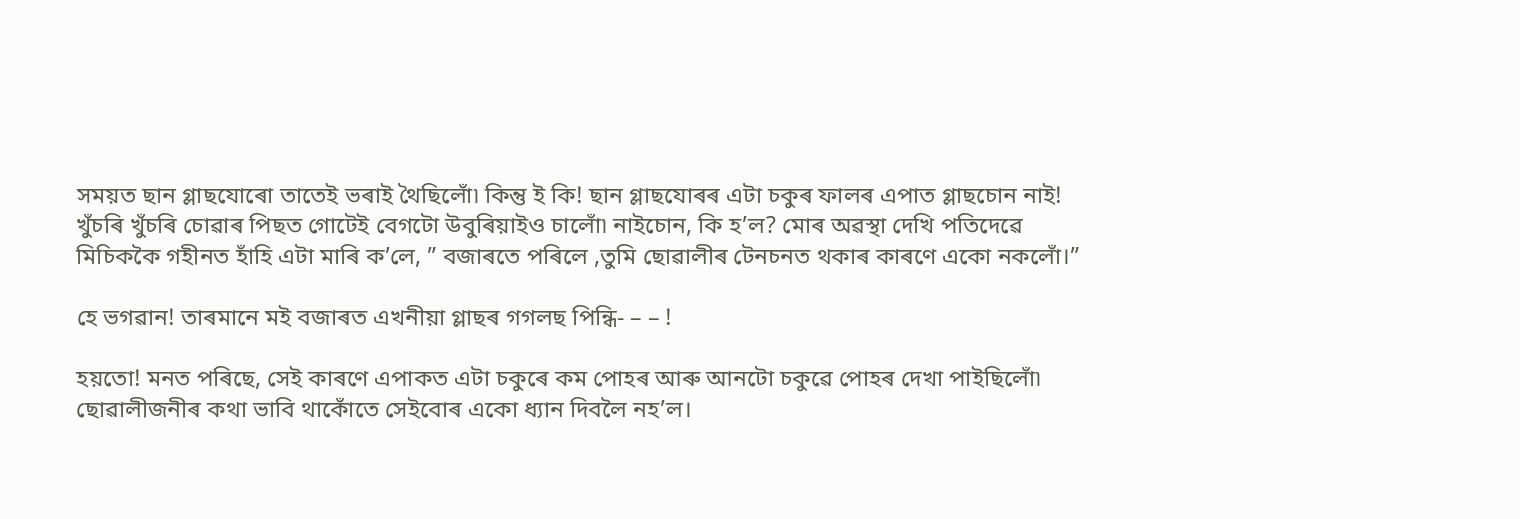সময়ত ছান গ্লাছযোৰো তাতেই ভৰাই থৈছিলোঁ৷ কিন্তু ই কি! ছান গ্লাছযোৰৰ এটা চকুৰ ফালৰ এপাত গ্লাছচোন নাই! খুঁচৰি খুঁচৰি চোৱাৰ পিছত গোটেই বেগটো উবুৰিয়াইও চালোঁ৷ নাইচোন, কি হ’ল? মোৰ অৱস্থা দেখি পতিদেৱে মিচিককৈ গহীনত হাঁহি এটা মাৰি ক’লে, ” বজাৰতে পৰিলে ,তুমি ছোৱালীৰ টেনচনত থকাৰ কাৰণে একো নকলোঁ।”

হে ভগৱান! তাৰমানে মই বজাৰত এখনীয়া গ্লাছৰ গগলছ পিন্ধি- – – !

হয়তো! মনত পৰিছে, সেই কাৰণে এপাকত এটা চকুৰে কম পোহৰ আৰু আনটো চকুৱে পোহৰ দেখা পাইছিলোঁ৷ ছোৱালীজনীৰ কথা ভাবি থাকোঁতে সেইবোৰ একো ধ্যান দিবলৈ নহ’ল।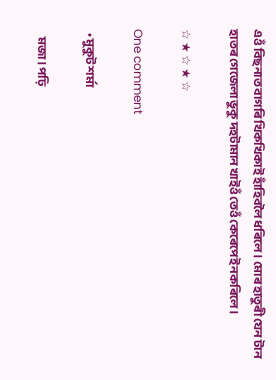এওঁ বিছনাত বাগৰি খিকখিকাই হাঁহিবলৈ ধৰিলে। মোৰ হাতুৰী যেন টান হাতৰ গেজেলা ভুকু দহটামান খাইওঁ তেওঁ কেৰেপেই নকৰিলে।

☆ ★ ☆ ★ ☆

One comment

  • মুকুট শৰ্মা

    মজা। পঢ়ি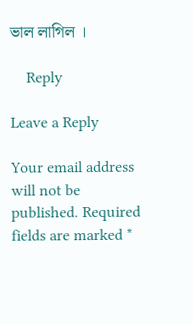ভাল লাগিল ।

    Reply

Leave a Reply

Your email address will not be published. Required fields are marked *